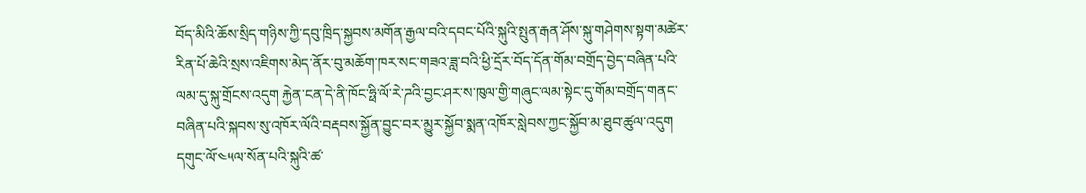བོད་མིའི་ཆོས་སྲིད་གཉིས་ཀྱི་དབུ་ཁྲིད་སྐྱབས་མགོན་རྒྱལ་བའི་དབང་པོའི་སྐུའི་སྤུན་རྒན་ཤོས་སྐུ་གཤེགས་སྟག་མཚེར་རིན་པོ་ཆེའི་སྲས་འཇིགས་མེད་ནོར་བུ་མཆོག་ཁར་སང་གཟའ་ཟླ་བའི་ཕྱི་དྲོར་བོད་དོན་གོམ་བགྲོད་བྱེད་བཞིན་པའི་ལམ་དུ་སྐུ་གྲོངས་འདུག རྐྱེན་ངན་དེ་ནི་ཁོང་ཧྥི་ལོ་རེ་ཌའི་བྱང་ཤར་ས་ཁུལ་གྱི་གཞུང་ལམ་སྟེང་དུ་གོམ་བགྲོད་གནང་བཞིན་པའི་སྐབས་སུ་འཁོར་ལོའི་བརྡབས་སྐྱོན་བྱུང་བར་མྱུར་སྐྱོབ་སྨན་འཁོར་སླེབས་ཀྱང་སྐྱོབ་མ་ཐུབ་ཚུལ་འདུག དགུང་ལོ་༤༥ལ་སོན་པའི་སྐུའི་ཚ་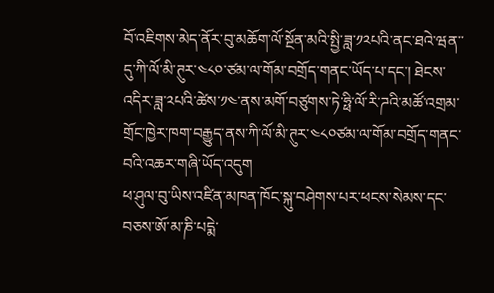བོ་འཇིགས་མེད་ནོར་བུ་མཆོག་ལོ་སྔོན་མའི་སྤྱི་ཟླ་༡༢པའི་ནང་ཐའེ་ཝན་་དུ་ཀི་ལོ་མི་ཊུར་༤༨༠་ཙམ་ལ་གོམ་བགྲོད་གནང་ཡོད་པ་དང་། ཐེངས་འདིར་ཟླ་༢པའི་ཚེས་༡༤་ནས་མགོ་བཙུགས་ཏེ་ཧྥི་ལོ་རི་ཌའི་མཚོ་འགྲམ་གྲོང་ཁྱེར་ཁག་བརྒྱུད་ནས་ཀི་ལོ་མི་ཊུར་༤༨༠ཙམ་ལ་གོམ་བགྲོད་གནང་བའི་འཆར་གཞི་ཡོད་འདུག
ཕ་ཤུལ་བུ་ཡིས་འཛིན་མཁན་ཁོང་སྐུ་བཤེགས་པར་ཕངས་སེམས་དང་བཅས་ཨོ་མ་ཎི་པདྨེ་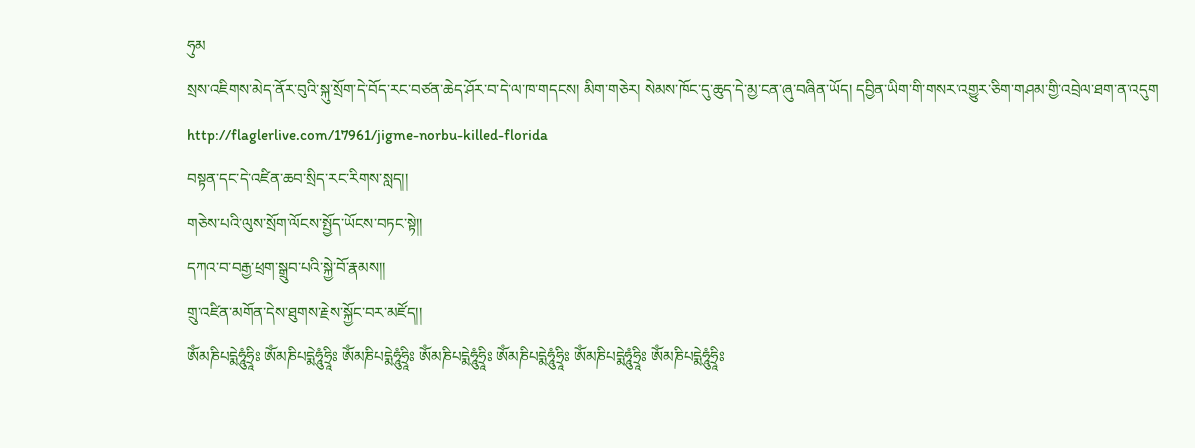ཧུམ
སྲས་འཇིགས་མེད་ནོར་བུའི་སྐུ་སྲོག་དེ་བོད་རང་བཙན་ཆེད་ཤོར་བ་དེ་ལ་ཁ་གདངས། མིག་གཅེར། སེམས་ཁོང་དུ་ཆུད་དེ་མྱ་ངན་ཞུ་བཞིན་ཡོད། དབྱིན་ཡིག་གི་གསར་འགྱུར་ཅིག་གཤམ་གྱི་འབྲེལ་ཐག་ན་འདུག http://flaglerlive.com/17961/jigme-norbu-killed-florida
བསྟན་དང་དེ་འཛིན་ཆབ་སྲིད་རང་རིགས་སླད།།
གཅེས་པའི་ལུས་སྲོག་ལོངས་སྤྱོད་ཡོངས་བཏང་སྟེ།།
དཀའ་བ་བརྒྱ་ཕྲག་སྒྲུབ་པའི་སྐྱེ་བོ་རྣམས།།
གྲུ་འཛིན་མགོན་དེས་ཐུགས་རྗེས་སྐྱོང་བར་མཛོད།།
ཨོཾམཎིཔདྨེཧཱུཾཧྲཱིཿ ཨོཾམཎིཔདྨེཧཱུཾཧྲཱིཿ ཨོཾམཎིཔདྨེཧཱུཾཧྲཱིཿ ཨོཾམཎིཔདྨེཧཱུཾཧྲཱིཿ ཨོཾམཎིཔདྨེཧཱུཾཧྲཱིཿ ཨོཾམཎིཔདྨེཧཱུཾཧྲཱིཿ ཨོཾམཎིཔདྨེཧཱུཾཧྲཱིཿ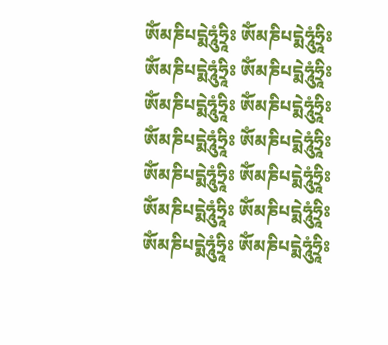ཨོཾམཎིཔདྨེཧཱུཾཧྲཱིཿ ཨོཾམཎིཔདྨེཧཱུཾཧྲཱིཿ ཨོཾམཎིཔདྨེཧཱུཾཧྲཱིཿ ཨོཾམཎིཔདྨེཧཱུཾཧྲཱིཿ ཨོཾམཎིཔདྨེཧཱུཾཧྲཱིཿ ཨོཾམཎིཔདྨེཧཱུཾཧྲཱིཿ ཨོཾམཎིཔདྨེཧཱུཾཧྲཱིཿ ཨོཾམཎིཔདྨེཧཱུཾཧྲཱིཿ ཨོཾམཎིཔདྨེཧཱུཾཧྲཱིཿ ཨོཾམཎིཔདྨེཧཱུཾཧྲཱིཿ ཨོཾམཎིཔདྨེཧཱུཾཧྲཱིཿ ཨོཾམཎིཔདྨེཧཱུཾཧྲཱིཿ ཨོཾམཎིཔདྨེཧཱུཾཧྲཱིཿ ཨོཾམཎིཔདྨེཧཱུཾཧྲཱིཿ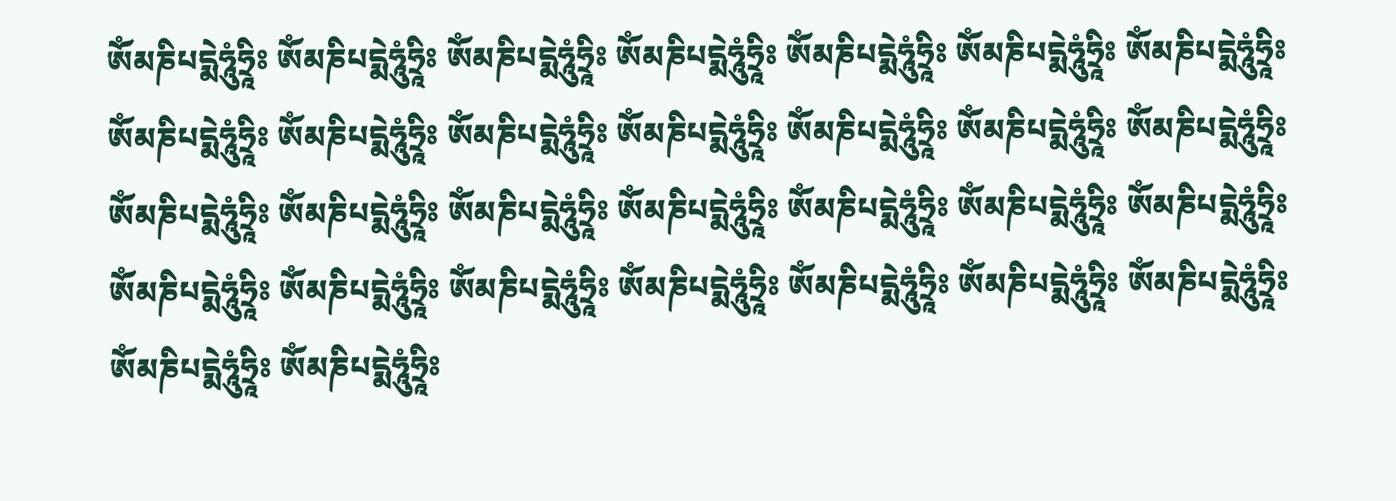ཨོཾམཎིཔདྨེཧཱུཾཧྲཱིཿ ཨོཾམཎིཔདྨེཧཱུཾཧྲཱིཿ ཨོཾམཎིཔདྨེཧཱུཾཧྲཱིཿ ཨོཾམཎིཔདྨེཧཱུཾཧྲཱིཿ ཨོཾམཎིཔདྨེཧཱུཾཧྲཱིཿ ཨོཾམཎིཔདྨེཧཱུཾཧྲཱིཿ ཨོཾམཎིཔདྨེཧཱུཾཧྲཱིཿ ཨོཾམཎིཔདྨེཧཱུཾཧྲཱིཿ ཨོཾམཎིཔདྨེཧཱུཾཧྲཱིཿ ཨོཾམཎིཔདྨེཧཱུཾཧྲཱིཿ ཨོཾམཎིཔདྨེཧཱུཾཧྲཱིཿ ཨོཾམཎིཔདྨེཧཱུཾཧྲཱིཿ ཨོཾམཎིཔདྨེཧཱུཾཧྲཱིཿ ཨོཾམཎིཔདྨེཧཱུཾཧྲཱིཿ ཨོཾམཎིཔདྨེཧཱུཾཧྲཱིཿ ཨོཾམཎིཔདྨེཧཱུཾཧྲཱིཿ ཨོཾམཎིཔདྨེཧཱུཾཧྲཱིཿ ཨོཾམཎིཔདྨེཧཱུཾཧྲཱིཿ ཨོཾམཎིཔདྨེཧཱུཾཧྲཱིཿ ཨོཾམཎིཔདྨེཧཱུཾཧྲཱིཿ ཨོཾམཎིཔདྨེཧཱུཾཧྲཱིཿ ཨོཾམཎིཔདྨེཧཱུཾཧྲཱིཿ ཨོཾམཎིཔདྨེཧཱུཾཧྲཱིཿ ཨོཾམཎིཔདྨེཧཱུཾཧྲཱིཿ ཨོཾམཎིཔདྨེཧཱུཾཧྲཱིཿ ཨོཾམཎིཔདྨེཧཱུཾཧྲཱིཿ ཨོཾམཎིཔདྨེཧཱུཾཧྲཱིཿ ཨོཾམཎིཔདྨེཧཱུཾཧྲཱིཿ ཨོཾམཎིཔདྨེཧཱུཾཧྲཱིཿ ཨོཾམཎིཔདྨེཧཱུཾཧྲཱིཿ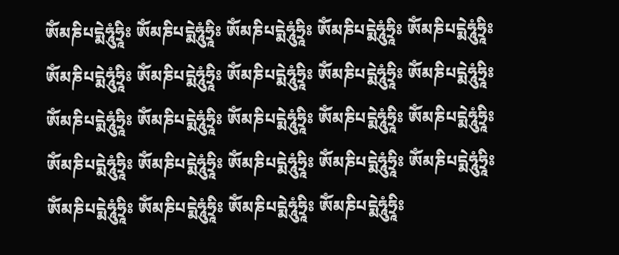ཨོཾམཎིཔདྨེཧཱུཾཧྲཱིཿ ཨོཾམཎིཔདྨེཧཱུཾཧྲཱིཿ ཨོཾམཎིཔདྨེཧཱུཾཧྲཱིཿ ཨོཾམཎིཔདྨེཧཱུཾཧྲཱིཿ ཨོཾམཎིཔདྨེཧཱུཾཧྲཱིཿ ཨོཾམཎིཔདྨེཧཱུཾཧྲཱིཿ ཨོཾམཎིཔདྨེཧཱུཾཧྲཱིཿ ཨོཾམཎིཔདྨེཧཱུཾཧྲཱིཿ ཨོཾམཎིཔདྨེཧཱུཾཧྲཱིཿ ཨོཾམཎིཔདྨེཧཱུཾཧྲཱིཿ ཨོཾམཎིཔདྨེཧཱུཾཧྲཱིཿ ཨོཾམཎིཔདྨེཧཱུཾཧྲཱིཿ ཨོཾམཎིཔདྨེཧཱུཾཧྲཱིཿ ཨོཾམཎིཔདྨེཧཱུཾཧྲཱིཿ ཨོཾམཎིཔདྨེཧཱུཾཧྲཱིཿ ཨོཾམཎིཔདྨེཧཱུཾཧྲཱིཿ ཨོཾམཎིཔདྨེཧཱུཾཧྲཱིཿ ཨོཾམཎིཔདྨེཧཱུཾཧྲཱིཿ ཨོཾམཎིཔདྨེཧཱུཾཧྲཱིཿ ཨོཾམཎིཔདྨེཧཱུཾཧྲཱིཿ ཨོཾམཎིཔདྨེཧཱུཾཧྲཱིཿ ཨོཾམཎིཔདྨེཧཱུཾཧྲཱིཿ ཨོཾམཎིཔདྨེཧཱུཾཧྲཱིཿ ཨོཾམཎིཔདྨེཧཱུཾཧྲཱིཿ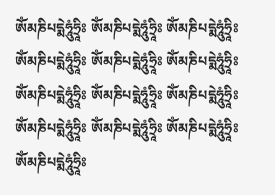ཨོཾམཎིཔདྨེཧཱུཾཧྲཱིཿ ཨོཾམཎིཔདྨེཧཱུཾཧྲཱིཿ ཨོཾམཎིཔདྨེཧཱུཾཧྲཱིཿ ཨོཾམཎིཔདྨེཧཱུཾཧྲཱིཿ ཨོཾམཎིཔདྨེཧཱུཾཧྲཱིཿ ཨོཾམཎིཔདྨེཧཱུཾཧྲཱིཿ ཨོཾམཎིཔདྨེཧཱུཾཧྲཱིཿ ཨོཾམཎིཔདྨེཧཱུཾཧྲཱིཿ ཨོཾམཎིཔདྨེཧཱུཾཧྲཱིཿ ཨོཾམཎིཔདྨེཧཱུཾཧྲཱིཿ ཨོཾམཎིཔདྨེཧཱུཾཧྲཱིཿ ཨོཾམཎིཔདྨེཧཱུཾཧྲཱིཿ ཨོཾམཎིཔདྨེཧཱུཾཧྲཱིཿ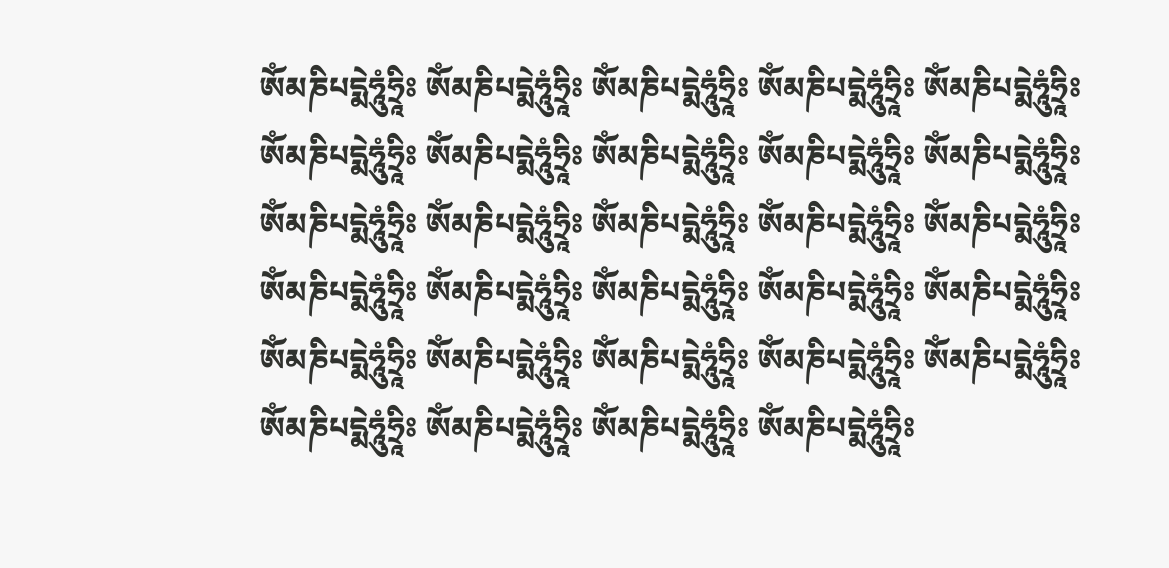ཨོཾམཎིཔདྨེཧཱུཾཧྲཱིཿ ཨོཾམཎིཔདྨེཧཱུཾཧྲཱིཿ ཨོཾམཎིཔདྨེཧཱུཾཧྲཱིཿ ཨོཾམཎིཔདྨེཧཱུཾཧྲཱིཿ ཨོཾམཎིཔདྨེཧཱུཾཧྲཱིཿ ཨོཾམཎིཔདྨེཧཱུཾཧྲཱིཿ ཨོཾམཎིཔདྨེཧཱུཾཧྲཱིཿ ཨོཾམཎིཔདྨེཧཱུཾཧྲཱིཿ ཨོཾམཎིཔདྨེཧཱུཾཧྲཱིཿ ཨོཾམཎིཔདྨེཧཱུཾཧྲཱིཿ ཨོཾམཎིཔདྨེཧཱུཾཧྲཱིཿ ཨོཾམཎིཔདྨེཧཱུཾཧྲཱིཿ ཨོཾམཎིཔདྨེཧཱུཾཧྲཱིཿ ཨོཾམཎིཔདྨེཧཱུཾཧྲཱིཿ ཨོཾམཎིཔདྨེཧཱུཾཧྲཱིཿ ཨོཾམཎིཔདྨེཧཱུཾཧྲཱིཿ ཨོཾམཎིཔདྨེཧཱུཾཧྲཱིཿ ཨོཾམཎིཔདྨེཧཱུཾཧྲཱིཿ ཨོཾམཎིཔདྨེཧཱུཾཧྲཱིཿ ཨོཾམཎིཔདྨེཧཱུཾཧྲཱིཿ ཨོཾམཎིཔདྨེཧཱུཾཧྲཱིཿ ཨོཾམཎིཔདྨེཧཱུཾཧྲཱིཿ ཨོཾམཎིཔདྨེཧཱུཾཧྲཱིཿ ཨོཾམཎིཔདྨེཧཱུཾཧྲཱིཿ ཨོཾམཎིཔདྨེཧཱུཾཧྲཱིཿ ཨོཾམཎིཔདྨེཧཱུཾཧྲཱིཿ ཨོཾམཎིཔདྨེཧཱུཾཧྲཱིཿ ཨོཾམཎིཔདྨེཧཱུཾཧྲཱིཿ ཨོཾམཎིཔདྨེཧཱུཾཧྲཱིཿ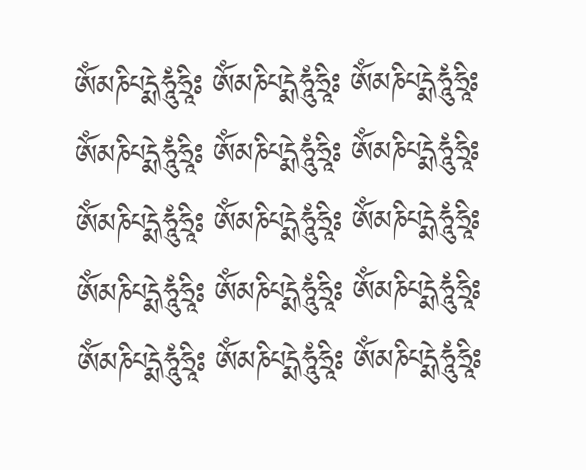ཨོཾམཎིཔདྨེཧཱུཾཧྲཱིཿ ཨོཾམཎིཔདྨེཧཱུཾཧྲཱིཿ ཨོཾམཎིཔདྨེཧཱུཾཧྲཱིཿ ཨོཾམཎིཔདྨེཧཱུཾཧྲཱིཿ ཨོཾམཎིཔདྨེཧཱུཾཧྲཱིཿ ཨོཾམཎིཔདྨེཧཱུཾཧྲཱིཿ ཨོཾམཎིཔདྨེཧཱུཾཧྲཱིཿ ཨོཾམཎིཔདྨེཧཱུཾཧྲཱིཿ ཨོཾམཎིཔདྨེཧཱུཾཧྲཱིཿ ཨོཾམཎིཔདྨེཧཱུཾཧྲཱིཿ ཨོཾམཎིཔདྨེཧཱུཾཧྲཱིཿ ཨོཾམཎིཔདྨེཧཱུཾཧྲཱིཿ ཨོཾམཎིཔདྨེཧཱུཾཧྲཱིཿ ཨོཾམཎིཔདྨེཧཱུཾཧྲཱིཿ ཨོཾམཎིཔདྨེཧཱུཾཧྲཱིཿ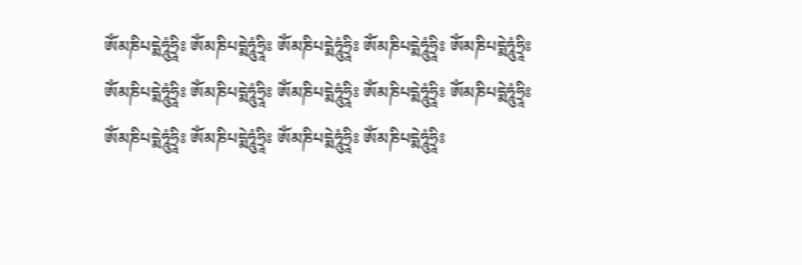ཨོཾམཎིཔདྨེཧཱུཾཧྲཱིཿ ཨོཾམཎིཔདྨེཧཱུཾཧྲཱིཿ ཨོཾམཎིཔདྨེཧཱུཾཧྲཱིཿ ཨོཾམཎིཔདྨེཧཱུཾཧྲཱིཿ ཨོཾམཎིཔདྨེཧཱུཾཧྲཱིཿ ཨོཾམཎིཔདྨེཧཱུཾཧྲཱིཿ ཨོཾམཎིཔདྨེཧཱུཾཧྲཱིཿ ཨོཾམཎིཔདྨེཧཱུཾཧྲཱིཿ ཨོཾམཎིཔདྨེཧཱུཾཧྲཱིཿ ཨོཾམཎིཔདྨེཧཱུཾཧྲཱིཿ ཨོཾམཎིཔདྨེཧཱུཾཧྲཱིཿ ཨོཾམཎིཔདྨེཧཱུཾཧྲཱིཿ ཨོཾམཎིཔདྨེཧཱུཾཧྲཱིཿ ཨོཾམཎིཔདྨེཧཱུཾཧྲཱིཿ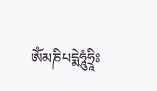ཨོཾམཎིཔདྨེཧཱུཾཧྲཱིཿ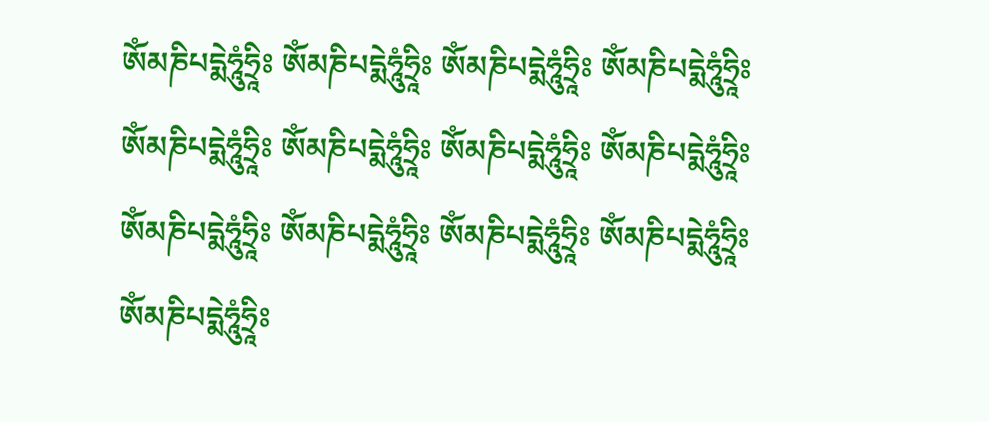ཨོཾམཎིཔདྨེཧཱུཾཧྲཱིཿ ཨོཾམཎིཔདྨེཧཱུཾཧྲཱིཿ ཨོཾམཎིཔདྨེཧཱུཾཧྲཱིཿ ཨོཾམཎིཔདྨེཧཱུཾཧྲཱིཿ ཨོཾམཎིཔདྨེཧཱུཾཧྲཱིཿ ཨོཾམཎིཔདྨེཧཱུཾཧྲཱིཿ ཨོཾམཎིཔདྨེཧཱུཾཧྲཱིཿ ཨོཾམཎིཔདྨེཧཱུཾཧྲཱིཿ ཨོཾམཎིཔདྨེཧཱུཾཧྲཱིཿ ཨོཾམཎིཔདྨེཧཱུཾཧྲཱིཿ ཨོཾམཎིཔདྨེཧཱུཾཧྲཱིཿ ཨོཾམཎིཔདྨེཧཱུཾཧྲཱིཿ ཨོཾམཎིཔདྨེཧཱུཾཧྲཱིཿ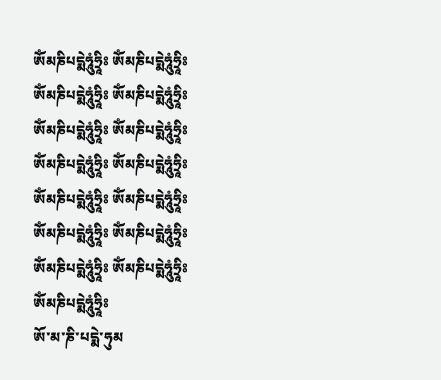ཨོཾམཎིཔདྨེཧཱུཾཧྲཱིཿ ཨོཾམཎིཔདྨེཧཱུཾཧྲཱིཿ ཨོཾམཎིཔདྨེཧཱུཾཧྲཱིཿ ཨོཾམཎིཔདྨེཧཱུཾཧྲཱིཿ ཨོཾམཎིཔདྨེཧཱུཾཧྲཱིཿ ཨོཾམཎིཔདྨེཧཱུཾཧྲཱིཿ ཨོཾམཎིཔདྨེཧཱུཾཧྲཱིཿ ཨོཾམཎིཔདྨེཧཱུཾཧྲཱིཿ ཨོཾམཎིཔདྨེཧཱུཾཧྲཱིཿ ཨོཾམཎིཔདྨེཧཱུཾཧྲཱིཿ ཨོཾམཎིཔདྨེཧཱུཾཧྲཱིཿ ཨོཾམཎིཔདྨེཧཱུཾཧྲཱིཿ ཨོཾམཎིཔདྨེཧཱུཾཧྲཱིཿ ཨོཾམཎིཔདྨེཧཱུཾཧྲཱིཿ ཨོཾམཎིཔདྨེཧཱུཾཧྲཱིཿ
ཨོ་མ་ཎི་པདྨེ་ཧུམ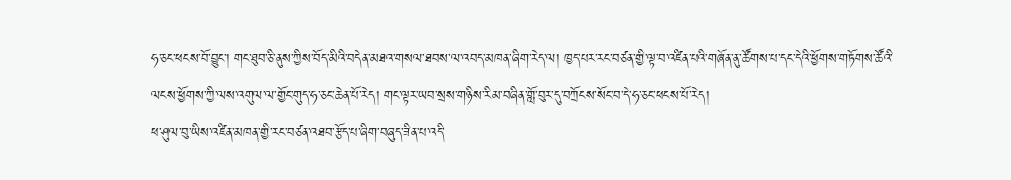ཧ་ཅང་ཕངས་བོ་བྱུང་། གང་ཐུབ་ཅི་ནུས་ཀྱིས་བོད་མིའི་བདེན་མཐའ་གསལ་ཐབས་ལ་འབད་མཁན་ཞིག་རེད་ལ། ཁྱད་པར་རང་བཙན་གྱི་ལྟ་བ་འཛིན་པའི་གཞོན་ནུ་ཚོགས་པ་དང་དེའི་ཕྱོགས་གཏོགས་ཚོའི་ལངས་ཕྱོགས་ཀྱི་ལས་འགུལ་ལ་གྱོང་གུད་ཧ་ཅང་ཆེན་པོ་རེད། གང་ལྟར་ཡབ་སྲས་གཉིས་རིམ་བཞིན་གློ་བུར་དུ་བཀྲོངས་སོང་བ་དེ་ཧ་ཅང་ཕངས་པོ་རེད།
ཕ་ཤུལ་བུ་ཡིས་འཛིན་མཁན་གྱི་རང་བཙན་འཐབ་རྩོད་པ་ཞིག་བཞུད་ཟིན་པ་འདི་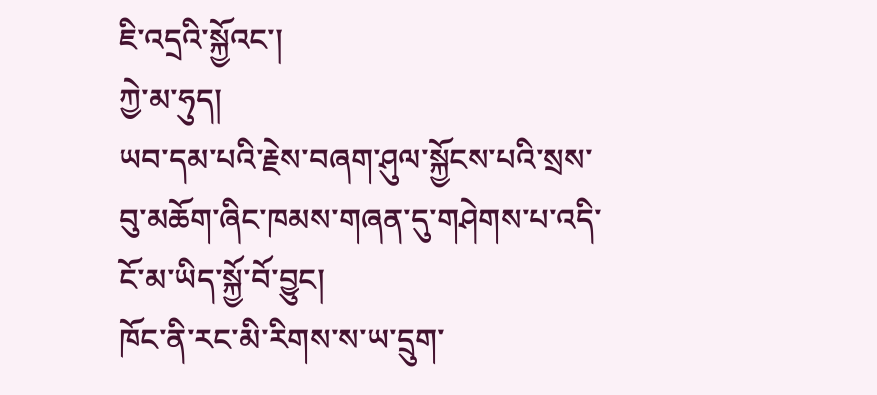ཇི་འདྲའི་སྐྱོའང་།
ཀྱེ་མ་ཧུད།
ཡབ་དམ་པའི་རྗེས་བཞག་ཤུལ་སྐྱོངས་པའི་སྲས་བུ་མཆོག་ཞིང་ཁམས་གཞན་དུ་གཤེགས་པ་འདི་ངོ་མ་ཡིད་སྐྱོ་བོ་བྱུང།
ཁོང་ནི་རང་མི་རིགས་ས་ཡ་དྲུག་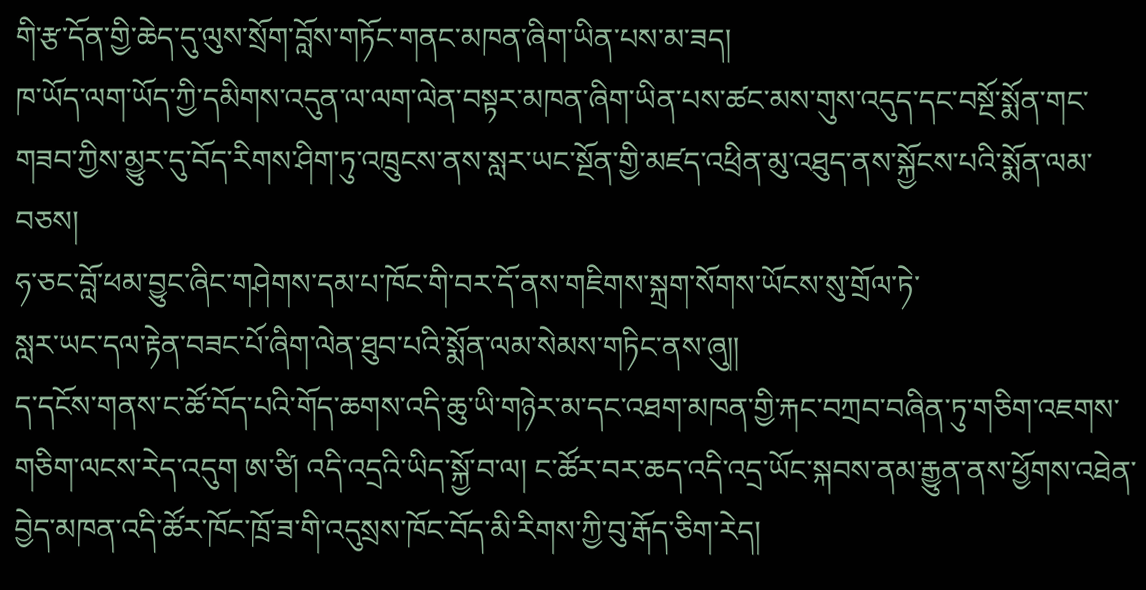གི་རྩ་དོན་གྱི་ཆེད་དུ་ལུས་སྲོག་བློས་གཏོང་གནང་མཁན་ཞིག་ཡིན་པས་མ་ཟད།
ཁ་ཡོད་ལག་ཡོད་ཀྱི་དམིགས་འདུན་ལ་ལག་ལེན་བསྟར་མཁན་ཞིག་ཡིན་པས་ཚང་མས་གུས་འདུད་དང་བསྔོ་སྨོན་གང་གཟབ་ཀྱིས་མྱུར་དུ་བོད་རིགས་ཤིག་ཏུ་འཁྲུངས་ནས་སླར་ཡང་སྔོན་གྱི་མཛད་འཕྲིན་མུ་འཐུད་ནས་སྐྱོངས་པའི་སྨོན་ལམ་བཅས།
ཧ་ཅང་བློ་ཕམ་བྱུང་ཞིང་གཤེགས་དམ་པ་ཁོང་གི་བར་དོ་ནས་གཇིགས་སྐྲག་སོགས་ཡོངས་སུ་གྲོལ་ཏེ་
སླར་ཡང་དལ་རྟེན་བཟང་པོ་ཞིག་ལེན་ཐུབ་པའི་སྨོན་ལམ་སེམས་གཏིང་ནས་ཞུ།།
ད་དངོས་གནས་ང་ཚོ་བོད་པའི་གོད་ཆགས་འདི་ཆུ་ཡི་གཉེར་མ་དང་འཐག་མཁན་གྱི་རྐང་བཀྲབ་བཞིན་ཏུ་གཅིག་འཇགས་གཅིག་ལངས་རེད་འདུག ཨ་ཙི། འདི་འདྲའི་ཡིད་སྐྱོ་བ་ལ། ང་ཚོར་བར་ཆད་འདི་འདྲ་ཡོང་སྐབས་ནམ་རྒྱུན་ནས་ཕྱོགས་འཐེན་བྱེད་མཁན་འདི་ཚོར་ཁོང་ཁྲོ་ཟ་གི་འདུསྲས་ཁོང་བོད་མི་རིགས་ཀྱི་བུ་རྒོད་ཅིག་རེད།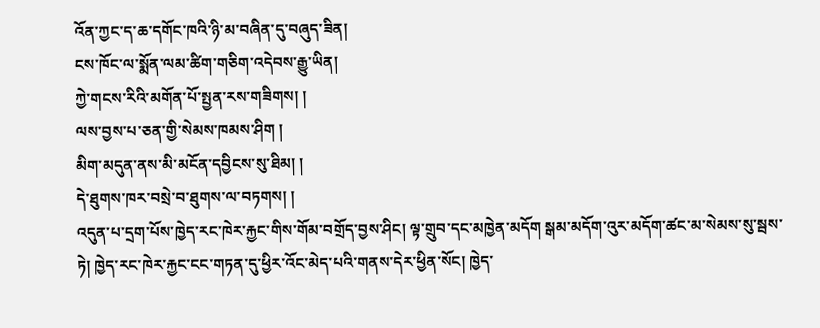འོན་ཀྱང་ད་ཆ་དགོང་ཁའི་ཉི་མ་བཞིན་དུ་བཞུད་ཟིན།
ངས་ཁོང་ལ་སྨོན་ལམ་ཚིག་གཅིག་འདེབས་རྒྱུ་ཡིན།
ཀྱེ་གངས་རིའི་མགོན་པོ་སྤྱན་རས་གཟིགས། །
ལས་བྱས་པ་ཅན་གྱི་སེམས་ཁམས་ཤིག །
མིག་མདུན་ནས་མི་མངོན་དབྱིངས་སུ་ཐིམ། །
དེ་ཐུགས་ཁར་བསྲེ་བ་ཐུགས་ལ་བཏགས། །
འདུན་པ་དྲག་པོས་ཁྱེད་རང་ཁེར་རྐྱང་གིས་གོམ་བགྲོད་བྱས་ཤིང། ལྟ་གྲུབ་དང་མཁྱེན་མདོག སྒམ་མདོག་འུར་མདོག་ཚང་མ་སེམས་སུ་སྦས་ཏེ། ཁྱེད་རང་ཁེར་རྐྱང་ངང་གཏན་དུ་ཕྱིར་འོང་མེད་པའི་གནས་དེར་ཕྱིན་སོང། ཁྱེད་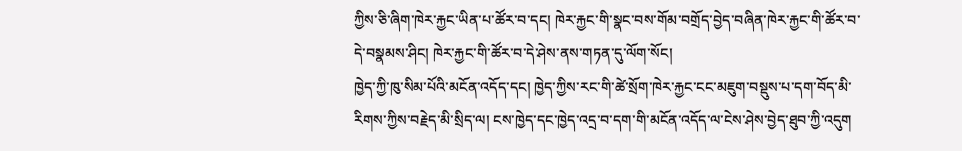ཀྱིས་ཅི་ཞིག་ཁེར་རྐྱང་ཡིན་པ་ཚོར་བ་དང། ཁེར་རྐྱང་གི་སྣང་བས་གོམ་བགྲོད་བྱེད་བཞིན་ཁེར་རྐྱང་གི་ཚོར་བ་དེ་བསྣམས་ཤིང། ཁེར་རྐྱང་གི་ཚོར་བ་དེ་ཤེས་ནས་གཏན་དུ་ལོག་སོང།
ཁྱེད་ཀྱི་ཁུ་སིམ་པོའི་མངོན་འདོད་དང། ཁྱེད་ཀྱིས་རང་གི་ཚེ་སྲོག་ཁེར་རྐྱང་ངང་མཇུག་བསྡུས་པ་དག་བོད་མི་རིགས་ཀྱིས་བརྗེད་མི་སྲིད་ལ། ངས་ཁྱེད་དང་ཁྱེད་འདྲ་བ་དག་གི་མངོན་འདོད་ལ་ངེས་ཤེས་བྱེད་ཐུབ་ཀྱི་འདུག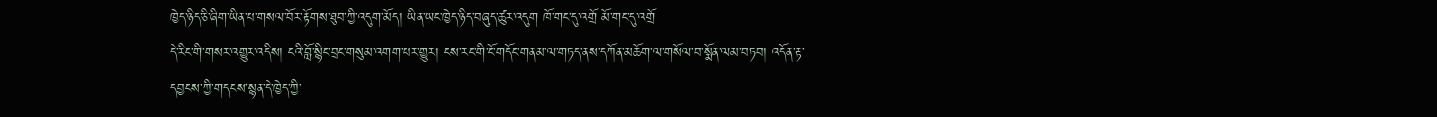ཁྱེད་ཉིད་ཅི་ཞིག་ཡིན་པ་གསལ་བོར་རྟོགས་ཐུབ་ཀྱི་འདུག་མོད། ཡིན་ཡང་ཁྱེད་ཉིད་བཞུད་ཚུར་འདུག ཁོ་གང་དུ་འགྲོ མོ་གང་དུ་འགྲོ
དེ་རིང་གི་གསར་འགྱུར་འདིས། ངའི་བློ་སྙིང་བྲང་གསུམ་འགག་པར་གྱུར། ངས་རང་གི་ངོ་གདོང་གནམ་ལ་གཏད་ནས་དཀོན་མཆོག་ལ་གསོལ་བ་སྨོན་ལམ་བཏབ། འདོན་རྟ་དབྱངས་ཀྱི་གདངས་སྙན་དེ་ཁྱེད་ཀྱི་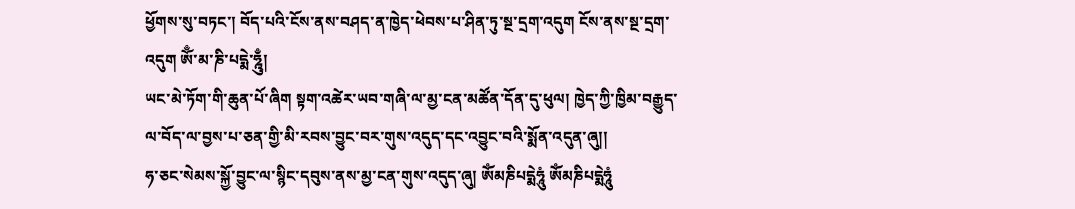ཕྱོགས་སུ་བཏང་། བོད་པའི་ངོས་ནས་བཤད་ན་ཁྱེད་ཕེབས་པ་ཤིན་ཏུ་སྔ་དྲག་འདུག ངོས་ནས་སྔ་དྲག་འདུག ཨོྃ་མ་ཎི་པདྨེ་ཧྰུྃ།
ཡང་མེ་ཏོག་གི་ཆུན་པོ་ཞིག སྟག་འཚེར་ཡབ་གཞི་ལ་མྱ་ངན་མཚོན་དོན་དུ་ཕུལ། ཁྱེད་ཀྱི་ཁྱིམ་བརྒྱུད་ལ་བོད་ལ་བྱས་པ་ཅན་གྱི་མི་རབས་བྱུང་བར་གུས་འདུད་དང་འབྱུང་བའི་སྨོན་འདུན་ཞུ།།
ཧ་ཅང་སེམས་སྐྱོ་བྱུང་ལ་སྙིང་དབུས་ནས་མྱ་ངན་གུས་འདུད་ཞུ། ཨོཾམཎིཔདྨེཧཱུཾ ཨོཾམཎིཔདྨེཧཱུཾ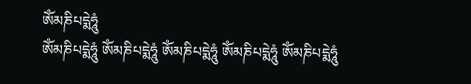ཨོཾམཎིཔདྨེཧཱུཾ
ཨོཾམཎིཔདྨེཧཱུཾ ཨོཾམཎིཔདྨེཧཱུཾ ཨོཾམཎིཔདྨེཧཱུཾ ཨོཾམཎིཔདྨེཧཱུཾ ཨོཾམཎིཔདྨེཧཱུཾ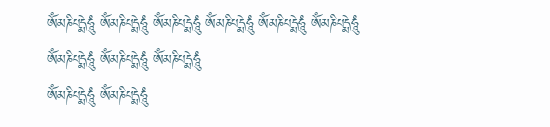ཨོཾམཎིཔདྨེཧཱུཾ ཨོཾམཎིཔདྨེཧཱུཾ ཨོཾམཎིཔདྨེཧཱུཾ ཨོཾམཎིཔདྨེཧཱུཾ ཨོཾམཎིཔདྨེཧཱུཾ ཨོཾམཎིཔདྨེཧཱུཾ ཨོཾམཎིཔདྨེཧཱུཾ ཨོཾམཎིཔདྨེཧཱུཾ ཨོཾམཎིཔདྨེཧཱུཾ
ཨོཾམཎིཔདྨེཧཱུཾ ཨོཾམཎིཔདྨེཧཱུཾ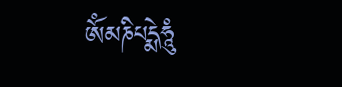ཨོཾམཎིཔདྨེཧཱུཾ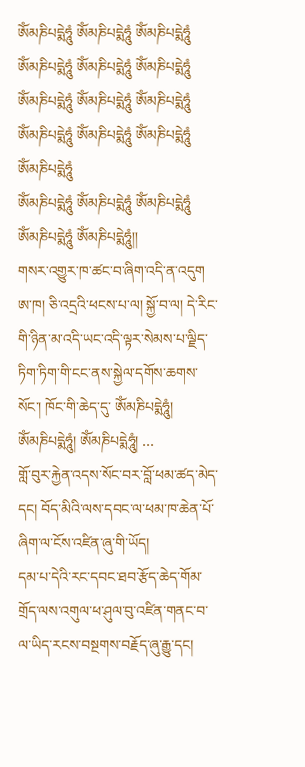ཨོཾམཎིཔདྨེཧཱུཾ ཨོཾམཎིཔདྨེཧཱུཾ ཨོཾམཎིཔདྨེཧཱུཾ ཨོཾམཎིཔདྨེཧཱུཾ ཨོཾམཎིཔདྨེཧཱུཾ ཨོཾམཎིཔདྨེཧཱུཾ ཨོཾམཎིཔདྨེཧཱུཾ ཨོཾམཎིཔདྨེཧཱུཾ ཨོཾམཎིཔདྨེཧཱུཾ ཨོཾམཎིཔདྨེཧཱུཾ ཨོཾམཎིཔདྨེཧཱུཾ ཨོཾམཎིཔདྨེཧཱུཾ ཨོཾམཎིཔདྨེཧཱུཾ
ཨོཾམཎིཔདྨེཧཱུཾ ཨོཾམཎིཔདྨེཧཱུཾ ཨོཾམཎིཔདྨེཧཱུཾ ཨོཾམཎིཔདྨེཧཱུཾ ཨོཾམཎིཔདྨེཧཱུཾ།།
གསར་འགྱུར་ཁ་ཚང་བ་ཞིག་འདི་ན་འདུག
ཨ་ཁ། ཅི་འདྲའི་ཕངས་པ་ལ། སྐྱོ་བ་ལ། དེ་རིང་གི་ཉིན་མ་འདི་ཡང་འདི་ལྟར་སེམས་པ་ལྗིད་ཏིག་ཏིག་གི་ངང་ནས་སྐྱེལ་དགོས་ཆགས་སོང་། ཁོང་གི་ཆེད་དུ་ ཨོཾམཎིཔདྨེཧཱུཾ། ཨོཾམཎིཔདྨེཧཱུཾ། ཨོཾམཎིཔདྨེཧཱུཾ། …
གློ་བུར་རྐྱེན་འདས་སོང་བར་བློ་ཕམ་ཚད་མེད་དང། བོད་མིའི་ལས་དབང་ལ་ཕམ་ཁ་ཆེན་པོ་ཞིག་ལ་ངོས་འཛིན་ཞུ་གི་ཡོད།
དམ་པ་དེའི་རང་དབང་ཐབ་རྩོད་ཆེད་གོམ་གྲོད་ལས་འགུལ་ཕ་ཤུལ་བུ་འཛིན་གནང་བ་ལ་ཡིད་རངས་བསྔགས་བརྗོད་ཞུ་རྒྱུ་དང།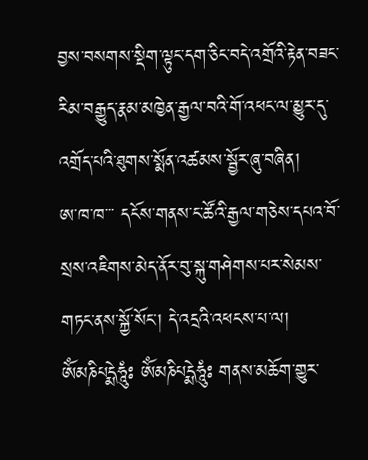བྱས་བསགས་སྡིག་ལྟུང་དག་ཅིང་བདེ་འགྲོའི་རྟེན་བཟང་རིམ་བརྒྱུད་རྣམ་མཁྱེན་རྒྱལ་བའི་གོ་འཕང་ལ་མྱུར་དུ་འགྲོད་པའི་ཐུགས་སྨོན་འཚམས་སྦྱོར་ཞུ་བཞིན།
ཨ་ཁ་ཁ་་་ དངོས་གནས་ང་ཚོའི་རྒྱལ་གཅེས་དཔའ་བོ་སྲས་འཇིགས་མེད་ནོར་བུ་སྐུ་གཤེགས་པར་སེམས་གཏང་ནས་སྐྱོ་སོང་། དེ་འདྲའི་འཕངས་པ་ལ། ཨོཾམཎིཔདྨེཧཱུཾཿ ཨོཾམཎིཔདྨེཧཱུཾཿ གནས་མཆོག་གྱུར་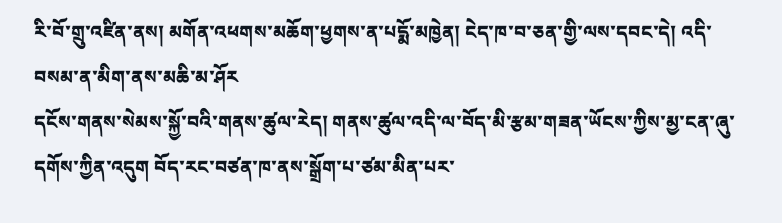རི་བོ་གྲུ་འཛིན་ནས། མགོན་འཕགས་མཆོག་ཕྱགས་ན་པདྨོ་མཁྱེན། ངེད་ཁ་བ་ཅན་གྱི་ལས་དབང་དེ། འདི་བསམ་ན་མིག་ནས་མཆི་མ་ཤོར
དངོས་གནས་སེམས་སྐྱོ་བའི་གནས་ཚུལ་རེད། གནས་ཚུལ་འདི་ལ་བོད་མི་རྩམ་གཟན་ཡོངས་ཀྱིས་མྱ་ངན་ཞུ་དགོས་ཀྱིན་འདུག བོད་རང་བཙན་ཁ་ནས་སྒྲོག་པ་ཙམ་མིན་པར་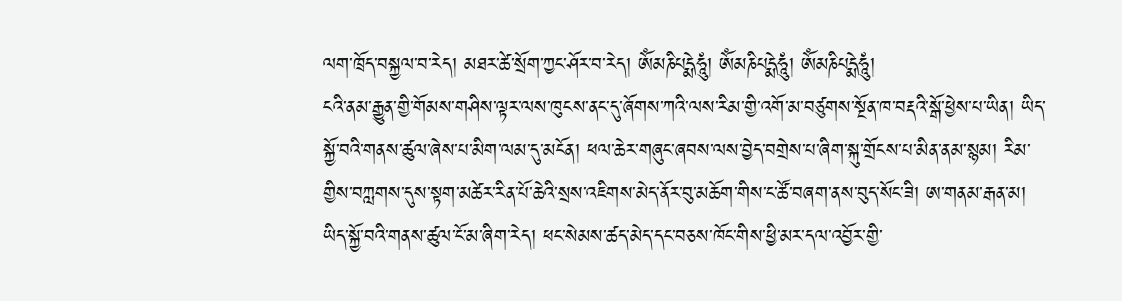ལག་ཁྲོད་བསྐྱལ་བ་རེད། མཐར་ཚེ་སྲོག་ཀྱང་ཤོར་བ་རེད། ཨོཾམཎིཔདྨེཧཱུཾ། ཨོཾམཎིཔདྨེཧཱུཾ། ཨོཾམཎིཔདྨེཧཱུཾ།
ངའི་ནམ་རྒྱུན་གྱི་གོམས་གཤིས་ལྟར་ལས་ཁུངས་ནང་དུ་ཞོགས་ཀའི་ལས་རིམ་གྱི་འགོ་མ་བཙུགས་སྔོན་ཁ་བརྡའི་སྒོ་ཕྱེས་པ་ཡིན། ཡིད་སྐྱོ་བའི་གནས་ཚུལ་ཞེས་པ་མིག་ལམ་དུ་མངོན། ཕལ་ཆེར་གཞུང་ཞབས་ལས་བྱེད་བགྲེས་པ་ཞིག་སྐུ་གྲོངས་པ་མིན་ནམ་སྙམ། རིམ་གྱིས་བཀླགས་དུས་སྟག་མཚེར་རིན་པོ་ཆེའི་སྲས་འཇིགས་མེད་ནོར་བུ་མཆོག་གིས་ང་ཚོ་བཞག་ནས་བུད་སོང་ཟི། ཨ་གནམ་རྒན་མ། ཡིད་སྐྱོ་བའི་གནས་ཚུལ་ངོ་མ་ཞིག་རེད། ཕང་སེམས་ཚད་མེད་དང་བཅས་ཁོང་གིས་ཕྱི་མར་དལ་འབྱོར་གྱི་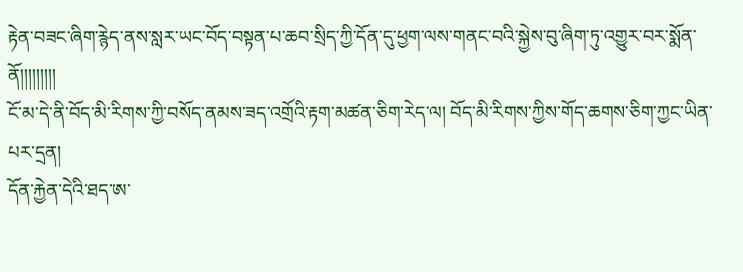རྟེན་བཟང་ཞིག་རྙེད་ནས་སླར་ཡང་བོད་བསྟན་པ་ཆབ་སྲིད་ཀྱི་དོན་དུ་ཕྱག་ལས་གནང་བའི་སྐྱེས་བུ་ཞིག་ཏུ་འགྱུར་བར་སྨོན་ནོ།།།།།།།།།
ངོ་མ་དེ་ནི་བོད་མི་རིགས་ཀྱི་བསོད་ནམས་ཟད་འགྲོའི་རྟག་མཚན་ཅིག་རེད་ལ། བོད་མི་རིགས་ཀྱིས་གོད་ཆགས་ཅིག་ཀྱང་ཡིན་པར་དྲན།
དོན་རྐྱེན་དེའི་ཐད་ཨ་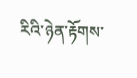རིའི་ཉེན་རྟོགས་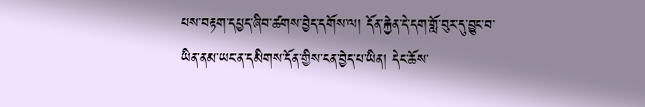པས་བརྟག་དཔྱད་ཞིབ་ཚགས་བྱེད་དགོས་ལ། དོན་རྐྱེན་དེ་དག་གློ་བུར་དུ་བྱུང་བ་ཡིན་ནམ་ཡང་ན་དམིགས་དོན་གྱིས་ངན་བྱེད་པ་ཡིན། དེང་ཆོས་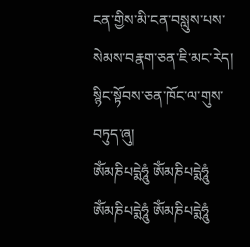ངན་གྱིས་མི་ངན་བསླུས་པས་སེམས་བརྣག་ཅན་ཇི་མང་རེད།
སྙིང་སྟོབས་ཅན་ཁོང་ལ་གུས་བཏུད་ཞུ།
ཨོཾམཎིཔདྨེཧཱུཾ ཨོཾམཎིཔདྨེཧཱུཾ ཨོཾམཎིཔདྨེཧཱུཾ ཨོཾམཎིཔདྨེཧཱུཾ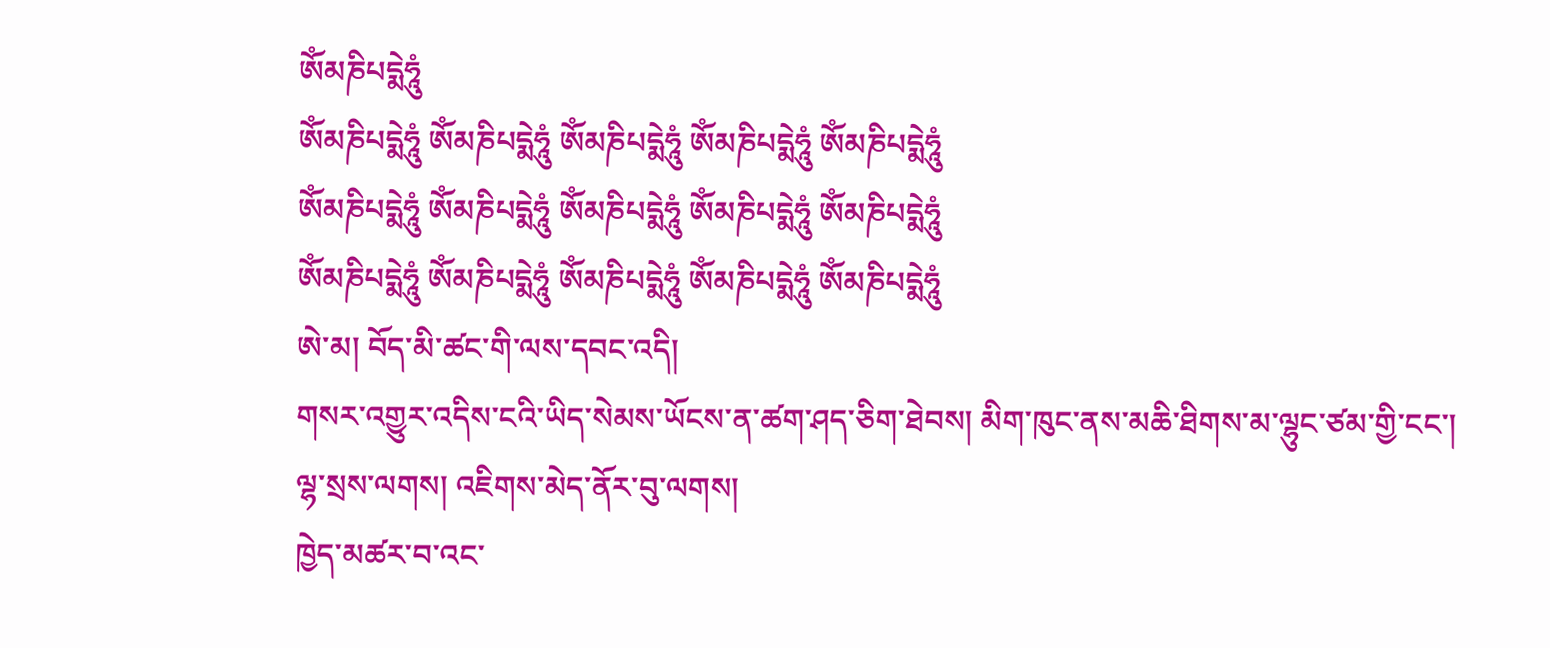ཨོཾམཎིཔདྨེཧཱུཾ
ཨོཾམཎིཔདྨེཧཱུཾ ཨོཾམཎིཔདྨེཧཱུཾ ཨོཾམཎིཔདྨེཧཱུཾ ཨོཾམཎིཔདྨེཧཱུཾ ཨོཾམཎིཔདྨེཧཱུཾ
ཨོཾམཎིཔདྨེཧཱུཾ ཨོཾམཎིཔདྨེཧཱུཾ ཨོཾམཎིཔདྨེཧཱུཾ ཨོཾམཎིཔདྨེཧཱུཾ ཨོཾམཎིཔདྨེཧཱུཾ
ཨོཾམཎིཔདྨེཧཱུཾ ཨོཾམཎིཔདྨེཧཱུཾ ཨོཾམཎིཔདྨེཧཱུཾ ཨོཾམཎིཔདྨེཧཱུཾ ཨོཾམཎིཔདྨེཧཱུཾ
ཨེ་མ། བོད་མི་ཚང་གི་ལས་དབང་འདི།
གསར་འགྱུར་འདིས་ངའི་ཡིད་སེམས་ཡོངས་ན་ཚག་ཤད་ཅིག་ཐེབས། མིག་ཁུང་ནས་མཆི་ཐིགས་མ་ལྷུང་ཙམ་གྱི་ངང་།
ལྷ་སྲས་ལགས། འཇིགས་མེད་ནོར་བུ་ལགས།
ཁྱེད་མཚར་བ་འང་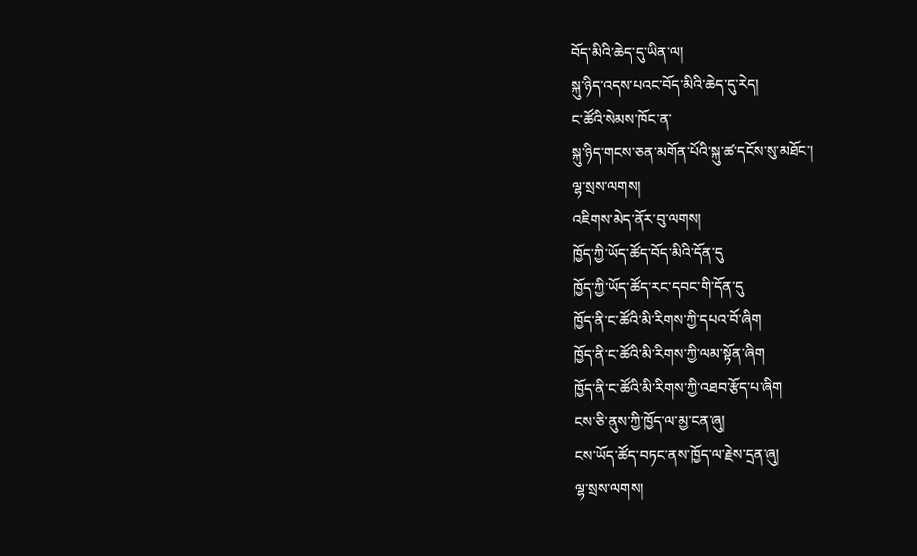བོད་མིའི་ཆེད་དུ་ཡིན་ལ།
སྐུ་ཉིད་འདས་པའང་བོད་མིའི་ཆེད་དུ་རེད།
ང་ཚོའི་སེམས་ཁོང་ན་
སྐུ་ཉིད་གངས་ཅན་མགོན་པོའི་སྐུ་ཚ་དངོས་སུ་མཐོང་།
ལྷ་སྲས་ལགས།
འཇིགས་མེད་ནོར་བུ་ལགས།
ཁྱོད་ཀྱི་ཡོད་ཚོད་བོད་མིའི་དོན་དུ
ཁྱོད་ཀྱི་ཡོད་ཚོད་རང་དབང་གི་དོན་དུ
ཁྱོད་ནི་ང་ཚོའི་མི་རིགས་ཀྱི་དཔའ་བོ་ཞིག
ཁྱོད་ནི་ང་ཚོའི་མི་རིགས་ཀྱི་ལམ་སྟོན་ཞིག
ཁྱོད་ནི་ང་ཚོའི་མི་རིགས་ཀྱི་འཐབ་རྩོད་པ་ཞིག
ངས་ཅི་ནུས་ཀྱི་ཁྱོད་ལ་མྱ་ངན་ཞུ།
ངས་ཡོད་ཚོད་བཏང་ནས་ཁྱོད་ལ་རྗེས་དྲན་ཞུ།
ལྷ་སྲས་ལགས།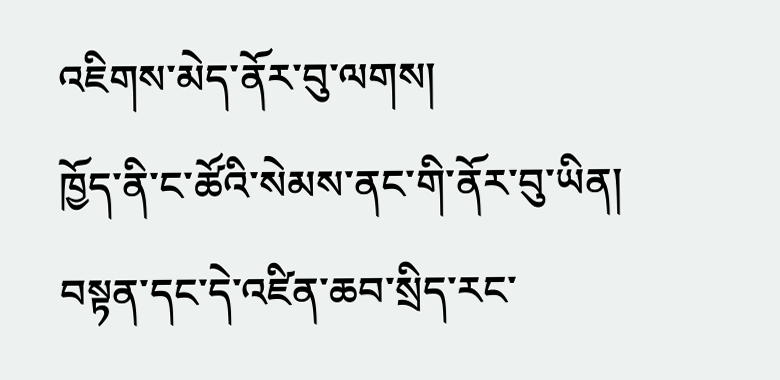འཇིགས་མེད་ནོར་བུ་ལགས།
ཁྱོད་ནི་ང་ཚོའི་སེམས་ནང་གི་ནོར་བུ་ཡིན།
བསྟན་དང་དེ་འཛིན་ཆབ་སྲིད་རང་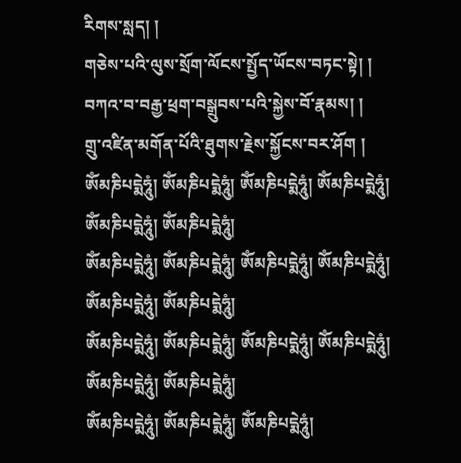རིགས་སླད། །
གཅེས་པའི་ལུས་སྲོག་ལོངས་སྤྱོད་ཡོངས་བཏང་སྟེ། །
བཀའ་བ་བརྒྱ་ཕྲག་བསྒྲུབས་པའི་སྐྱེས་བོ་རྣམས། །
གྲུ་འཛིན་མགོན་པོའི་ཐུགས་རྗེས་སྐྱོངས་བར་ཤོག །
ཨོཾམཎིཔདྨེཧཱུཾ། ཨོཾམཎིཔདྨེཧཱུཾ། ཨོཾམཎིཔདྨེཧཱུཾ། ཨོཾམཎིཔདྨེཧཱུཾ། ཨོཾམཎིཔདྨེཧཱུཾ། ཨོཾམཎིཔདྨེཧཱུཾ།
ཨོཾམཎིཔདྨེཧཱུཾ། ཨོཾམཎིཔདྨེཧཱུཾ། ཨོཾམཎིཔདྨེཧཱུཾ། ཨོཾམཎིཔདྨེཧཱུཾ། ཨོཾམཎིཔདྨེཧཱུཾ། ཨོཾམཎིཔདྨེཧཱུཾ།
ཨོཾམཎིཔདྨེཧཱུཾ། ཨོཾམཎིཔདྨེཧཱུཾ། ཨོཾམཎིཔདྨེཧཱུཾ། ཨོཾམཎིཔདྨེཧཱུཾ། ཨོཾམཎིཔདྨེཧཱུཾ། ཨོཾམཎིཔདྨེཧཱུཾ།
ཨོཾམཎིཔདྨེཧཱུཾ། ཨོཾམཎིཔདྨེཧཱུཾ། ཨོཾམཎིཔདྨེཧཱུཾ།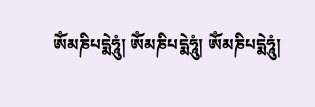ཨོཾམཎིཔདྨེཧཱུཾ། ཨོཾམཎིཔདྨེཧཱུཾ། ཨོཾམཎིཔདྨེཧཱུཾ།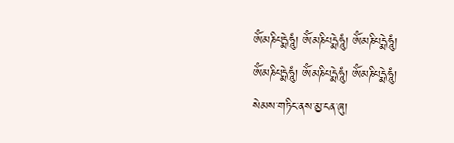ཨོཾམཎིཔདྨེཧཱུཾ། ཨོཾམཎིཔདྨེཧཱུཾ། ཨོཾམཎིཔདྨེཧཱུཾ། ཨོཾམཎིཔདྨེཧཱུཾ། ཨོཾམཎིཔདྨེཧཱུཾ། ཨོཾམཎིཔདྨེཧཱུཾ།
སེམས་གཏིང་ནས་མྱ་ངན་ཞུ།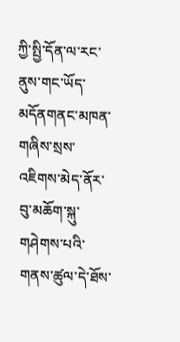ཀྱི་སྤྱི་དོན་ལ་རང་ནུས་གང་ཡོད་མདོནགནང་མཁན་གཞིས་སྲས་འཇིགས་མེད་ནོར་བུ་མཆོག་སྐུ་གཤེགས་པའི་གནས་ཚུལ་དེ་ཐོས་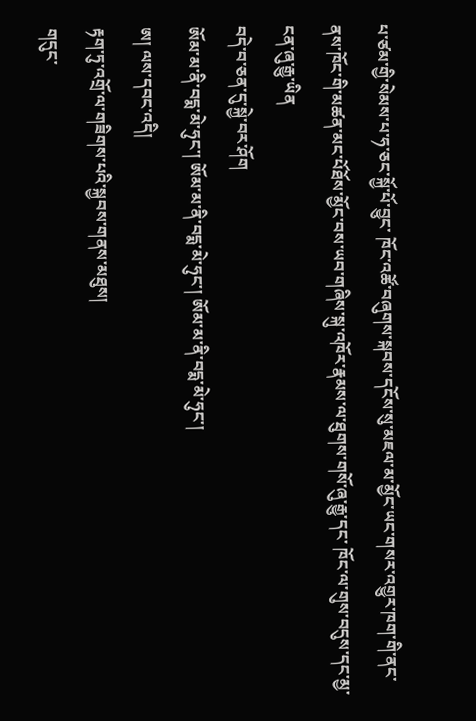པ་ཙམ་གྱི་སེམས་པ་ཧ་ཅང་སྐྱོ་པོ་བྱུང་ ཁོང་འཚོ་བཞུགས་སྐབས་དངོས་སུ་མཇལ་མ་མྱོང་ཡང་གསར་འགྱུར་ཁག་གི་ནང་ནས་ཁོང་གི་མཚན་མང་པོཐོས་མྱོང་བས་ཡབ་གཞིས་སྐུ་འཁོར་རྣམས་ལ་ཐུགས་གསོ་ཞུ་རྒྱུ་དང་ ཁོང་ལ་གུས་བདུས་དང་མྱ་ངན་ཞུ་རྒྱུ་ཡིན
བདེ་བ་ཅན་དུ་སྐྱེ་བར་ཤོག
ཨོམ་མ་ནི་བདྨ་མེ་ཧུང་། ཨོམ་མ་ནི་བདྨ་མེ་ཧུང་། ཨོམ་མ་ནི་བདྨ་མེ་ཧུང་།
ཨ། ལས་དབང་འདི།
རྟག་ཏུ་འགྲོ་ལ་གཟིགས་པའི་སྐྱབས་གནས་མཐུས།
གདུང་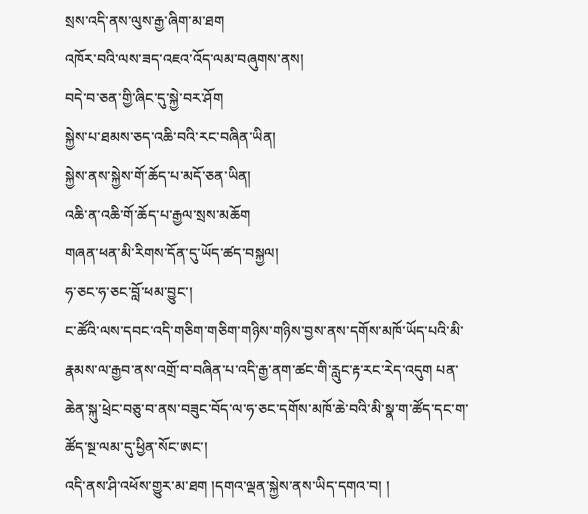སྲས་འདི་ནས་ལུས་རྒྱ་ཞིག་མ་ཐག
འཁོར་བའི་ལས་ཟད་འཇའ་འོད་ལམ་བཞུགས་ནས།
བདེ་བ་ཅན་གྱི་ཞིང་དུ་སྐྱེ་བར་ཤོག
སྐྱེས་པ་ཐམས་ཅད་འཆི་བའི་རང་བཞིན་ཡིན།
སྐྱེས་ནས་སྐྱེས་གོ་ཆོད་པ་མདོ་ཅན་ཡིན།
འཆི་ན་འཆི་གོ་ཆོད་པ་རྒྱལ་སྲས་མཆོག
གཞན་ཕན་མི་རིགས་དོན་དུ་ཡོད་ཚད་བསྐྱལ།
ཧ་ཅང་ཧ་ཅང་བློ་ཕམ་བྱུང་།
ང་ཚོའི་ལས་དབང་འདི་གཅིག་གཅིག་གཉིས་གཉིས་བྱས་ནས་དགོས་མཁོ་ཡོད་པའི་མི་རྣམས་ལ་རྒྱབ་ནས་འགྲོ་བ་བཞིན་པ་འདི་རྒྱ་ནག་ཚང་གི་རླུང་རྟ་རང་རེད་འདུག པན་ཆེན་སྐུ་ཕྲེང་བཅུ་བ་ནས་བཟུང་བོད་ལ་ཧ་ཅང་དགོས་མཁོ་ཆེ་བའི་མི་སྣ་ག་ཚོད་དང་ག་ཚོད་སྔ་ལམ་དུ་ཕྱིན་སོང་ཨང་།
འདི་ནས་ཤི་འཕོས་གྱུར་མ་ཐག །དགའ་ལྡན་སྐྱེས་ནས་ཡིད་དགའ་བ། །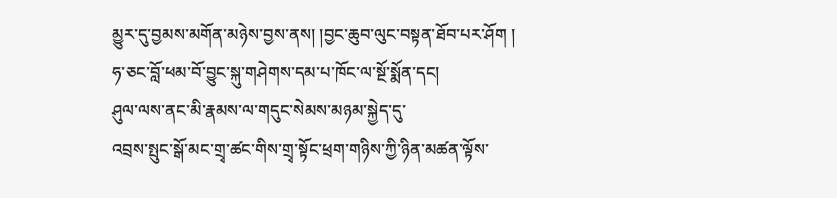མྱུར་དུ་བྱམས་མགོན་མཉེས་བྱས་ནས། །བྱང་ཆུབ་ལུང་བསྟན་ཐོབ་པར་ཤོག །
ཧ་ཅང་བློ་ཕམ་བོ་བྱུང་སྐུ་གཤེགས་དམ་པ་ཁོང་ལ་སྔོ་སྨོན་དང།
ཤུལ་ལས་ནང་མི་རྣམས་ལ་གདུང་སེམས་མཉམ་སྐྱེད་དུ་
འབྲས་སྤུང་སྒོ་མང་གྲྭ་ཚང་གིས་གྲྭ་སྟོང་ཕྲག་གཉིས་ཀྱི་ཉིན་མཚན་ལྟོས་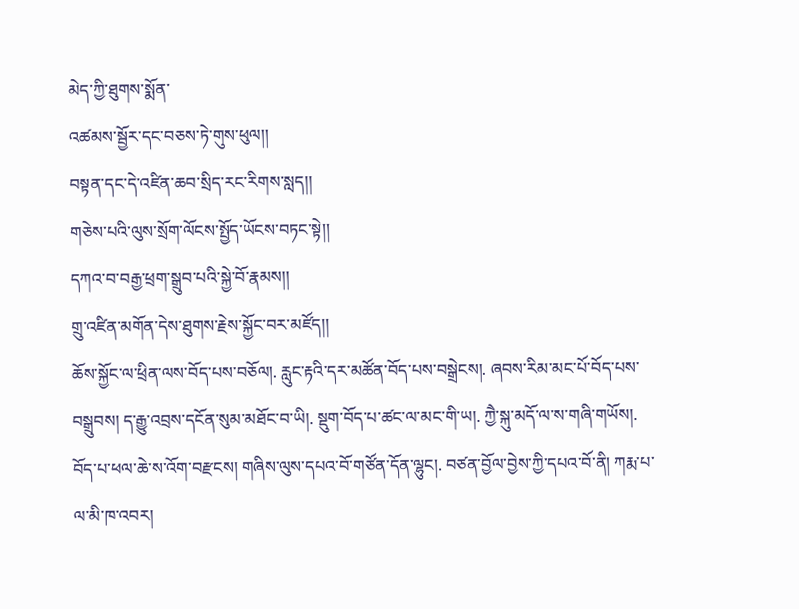མེད་ཀྱི་ཐུགས་སྨོན་
འཚམས་སྦྱོར་དང་བཅས་ཏེ་གུས་ཕུལ།།
བསྟན་དང་དེ་འཛིན་ཆབ་སྲིད་རང་རིགས་སླད།།
གཅེས་པའི་ལུས་སྲོག་ལོངས་སྤྱོད་ཡོངས་བཏང་སྟེ།།
དཀའ་བ་བརྒྱ་ཕྲག་སྒྲུབ་པའི་སྐྱེ་བོ་རྣམས།།
གྲུ་འཛིན་མགོན་དེས་ཐུགས་རྗེས་སྐྱོང་བར་མཛོད།།
ཆོས་སྐྱོང་ལ་ཕྲིན་ལས་བོད་པས་བཅོལ།. རླུང་རྟའི་དར་མཚོན་བོད་པས་བསྒྲེངས།. ཞབས་རིམ་མང་པོ་བོད་པས་བསྒྲུབས། ད་རྒྱུ་འབྲས་དངོན་སུམ་མཐོང་བ་ཡི།. སྡུག་བོད་པ་ཚང་ལ་མང་གི་ཡ།. ཀྱཻ་སྐུ་མདོ་ལ་ས་གཞི་གཡོས།. བོད་པ་ཕལ་ཆེ་ས་འོག་བརྫངས། གཞིས་ལུས་དཔའ་བོ་གཙོན་དོན་ལྷུང།. བཙན་བྱོལ་བྱེས་ཀྱི་དཔའ་བོ་ནི། ཀརྨ་པ་ལ་མི་ཁ་འབར།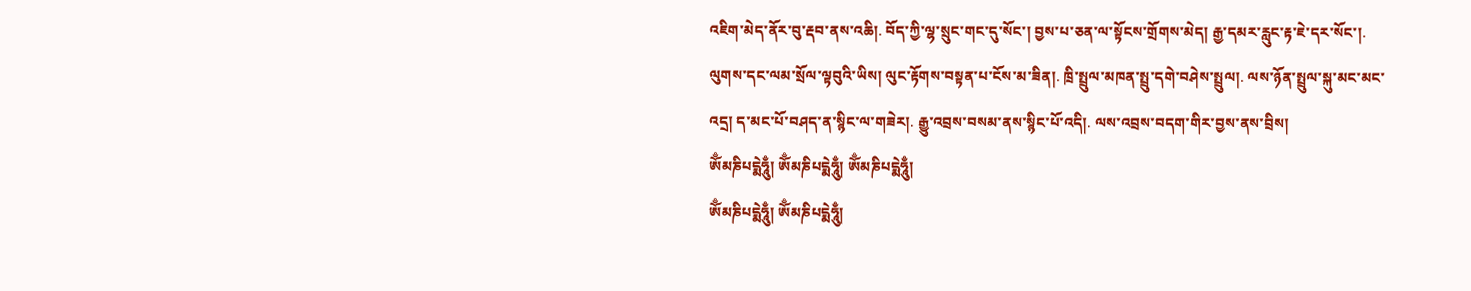འཇིག་མེད་ནོར་བུ་རྡབ་ནས་འཆི།. བོད་ཀྱི་ལྷ་སྲུང་གང་དུ་སོང་། བྱས་པ་ཅན་ལ་སྟོངས་གྲོགས་མེད། རྒྱ་དམར་རླུང་རྟ་ཇེ་དར་སོང་།. ལུགས་དང་ལམ་སྲོལ་ལྟབུའི་ཡིས། ལུང་རྟོགས་བསྟན་པ་ངོས་མ་ཟིན།. ཁྲི་སྤྲུལ་མཁན་སྤྲུ་དགེ་བཤེས་སྤྲུལ།. ལས་ཉོན་སྤྲུལ་སྐུ་མང་མང་འདྲ། ད་མང་པོ་བཤད་ན་སྙིང་ལ་གཟེར།. རྒྱུ་འབྲས་བསམ་ནས་སྙིང་པོ་འདི།. ལས་འབྲས་བདག་གིར་བྱས་ནས་བྲིས།
ཨོྃམཎིཔདྨེཧཱུྃ། ཨོྃམཎིཔདྨེཧཱུྃ། ཨོྃམཎིཔདྨེཧཱུྃ།
ཨོྃམཎིཔདྨེཧཱུྃ། ཨོྃམཎིཔདྨེཧཱུྃ།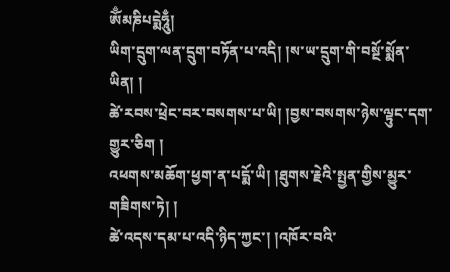ཨོྃམཎིཔདྨེཧཱུྃ།
ཡིག་དྲུག་ལན་དྲུག་བཏོན་པ་འདི། །ས་ཡ་དྲུག་གི་བསྔོ་སྨོན་ཡིན། །
ཚེ་རབས་ཕྲེང་བར་བསགས་པ་ཡི། །བྱས་བསགས་ཉེས་ལྟུང་དག་གྱུར་ཅིག །
འཕགས་མཆོག་ཕྱག་ན་པདྨོ་ཡི། །ཐུགས་རྗེའི་སྤྱན་གྱིས་མྱུར་གཟིགས་ཏེ། །
ཚེ་འདས་དམ་པ་འདི་ཉིད་ཀྱང་། །འཁོར་བའི་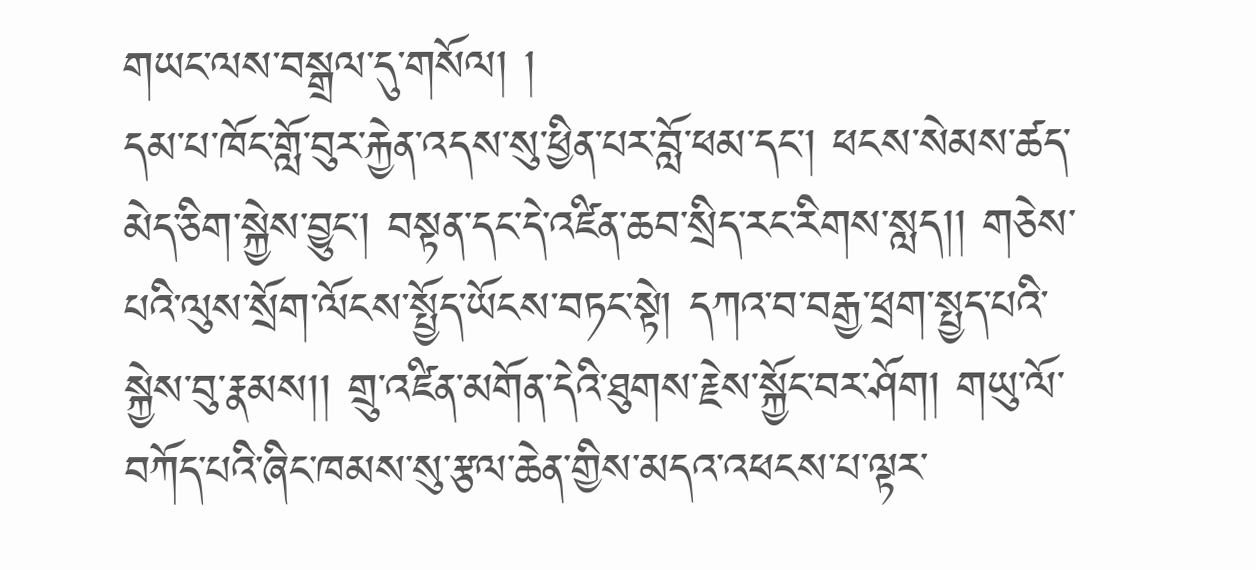གཡང་ལས་བསྒྲལ་དུ་གསོལ། །
དམ་པ་ཁོང་གློ་བུར་རྐྱེན་འདས་སུ་ཕྱིན་པར་བློ་ཕམ་དང་། ཕངས་སེམས་ཚད་མེད་ཅིག་སྐྱེས་བྱུང་། བསྟན་དང་དེ་འཛིན་ཆབ་སྲིད་རང་རིགས་སླད།། གཅེས་པའི་ལུས་སྲོག་ལོངས་སྤྱོད་ཡོངས་བཏང་སྟེ། དཀའ་བ་བརྒྱ་ཕྲག་སྤྱད་པའི་སྐྱེས་བུ་རྣམས།། གྲུ་འཛིན་མགོན་དེའི་ཐུགས་རྗེས་སྐྱོང་བར་ཤོག། གཡུ་ལོ་བཀོད་པའི་ཞིང་ཁམས་སུ་རྩལ་ཆེན་གྱིས་མདའ་འཕངས་པ་ལྟར་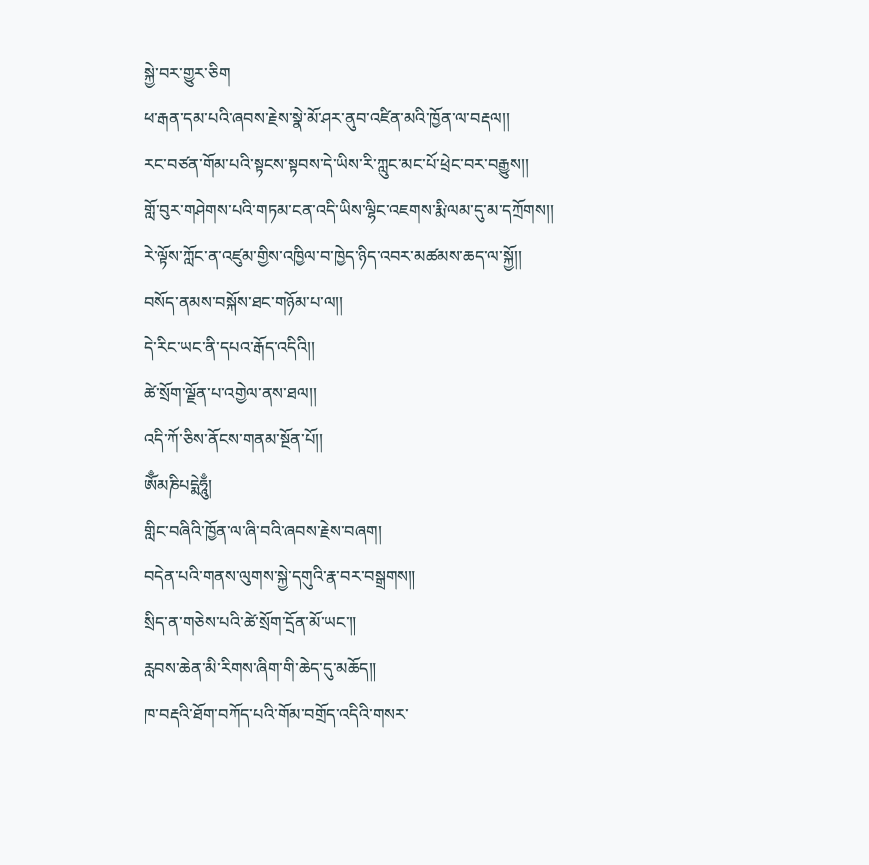སྐྱེ་བར་གྱུར་ཅིག
ཕ་རྒན་དམ་པའི་ཞབས་རྗེས་སྣེ་མོ་ཤར་ནུབ་འཛིན་མའི་ཁྱོན་ལ་བརྡལ།།
རང་བཙན་གོམ་པའི་སྟངས་སྟབས་དེ་ཡིས་རི་ཀླུང་མང་པོ་ཕྲེང་བར་བརྒྱུས།།
གློ་བུར་གཤེགས་པའི་གཏམ་ངན་འདི་ཡིས་ལྷིང་འཇགས་རྨི་ལམ་དུ་མ་དཀྲོགས།།
རེ་ལྟོས་ཀློང་ན་འཛུམ་གྱིས་འཁྱིལ་བ་ཁྱེད་ཉིད་འབར་མཚམས་ཆད་ལ་སྐྱོ།།
བསོད་ནམས་བསྐོས་ཐང་གཉོམ་པ་ལ།།
དེ་རིང་ཡང་ནི་དཔའ་རྒོད་འདིའི།།
ཚེ་སྲོག་ལྗོན་པ་འགྱེལ་ནས་ཐལ།།
འདི་ཀོ་ཅིས་ནོངས་གནམ་སྔོན་པོ།།
ཨོྃམཎིཔདྨེཧཱུྃ།
གླིང་བཞིའི་ཁྱོན་ལ་ཞི་བའི་ཞབས་རྗེས་བཞག།
བདེན་པའི་གནས་ལུགས་སྐྱེ་དགུའི་རྣ་བར་བསྒྲགས༎
སྲིད་ན་གཅེས་པའི་ཚེ་སྲོག་དྲོན་མོ་ཡང་༎
རླབས་ཆེན་མི་རིགས་ཞིག་གི་ཆེད་དུ་མཆོད༎
ཁ་བརྡའི་ཐོག་བཀོད་པའི་གོམ་བགྲོད་འདིའི་གསར་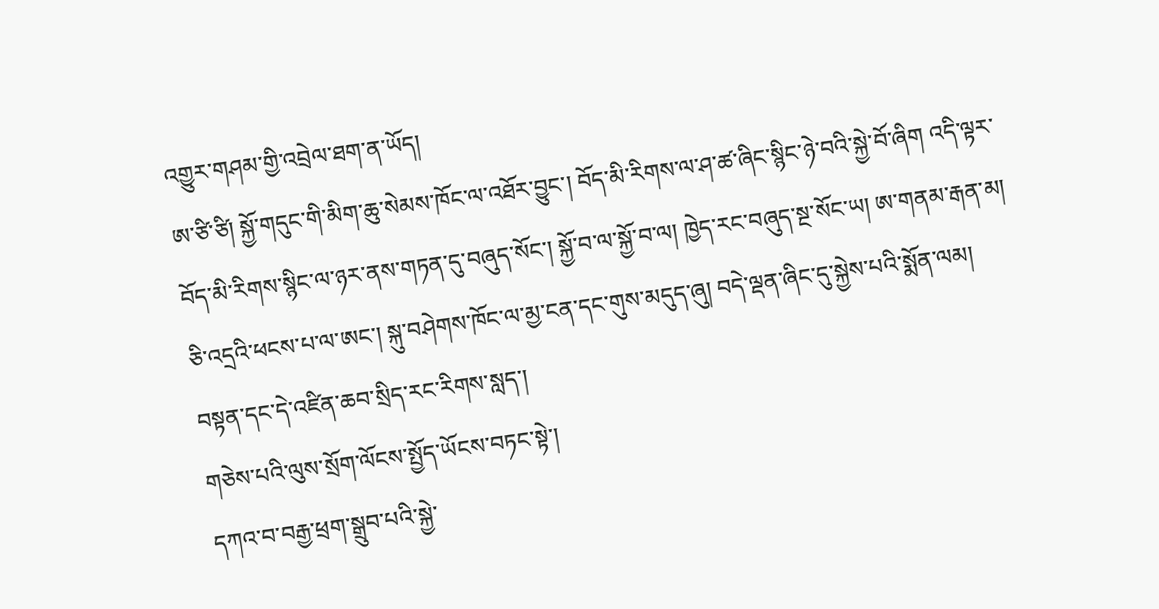འགྱུར་གཤམ་གྱི་འབྲེལ་ཐག་ན་ཡོད།
ཨ་ཙི་ཙི། སྐྱོ་གདུང་གི་མིག་ཆུ་སེམས་ཁོང་ལ་འཐོར་བྱུང་། བོད་མི་རིགས་ལ་ཤ་ཚ་ཞིང་སྙིང་ཉེ་བའི་སྐྱེ་བོ་ཞིག འདི་ལྟར་བོད་མི་རིགས་སྙིང་ལ་ཉར་ནས་གཏན་དུ་བཞུད་སོང་། སྐྱོ་བ་ལ་སྐྱོ་བ་ལ། ཁྱེད་རང་བཞུད་སྔ་སོང་ཡ། ཨ་གནམ་རྒན་མ།
ཅི་འདྲའི་ཕངས་པ་ལ་ཨང་། སྐུ་བཤེགས་ཁོང་ལ་མྱ་ངན་དང་གུས་མདུད་ཞུ། བདེ་ལྡན་ཞིང་དུ་སྐྱེས་པའི་སྨོན་ལམ།
བསྟན་དང་དེ་འཛིན་ཆབ་སྲིད་རང་རིགས་སླད་།
གཅེས་པའི་ལུས་སྲོག་ལོངས་སྤྱོད་ཡོངས་བཏང་སྟེ་།
དཀའ་བ་བརྒྱ་ཕྲག་སྒྲུབ་པའི་སྐྱེ་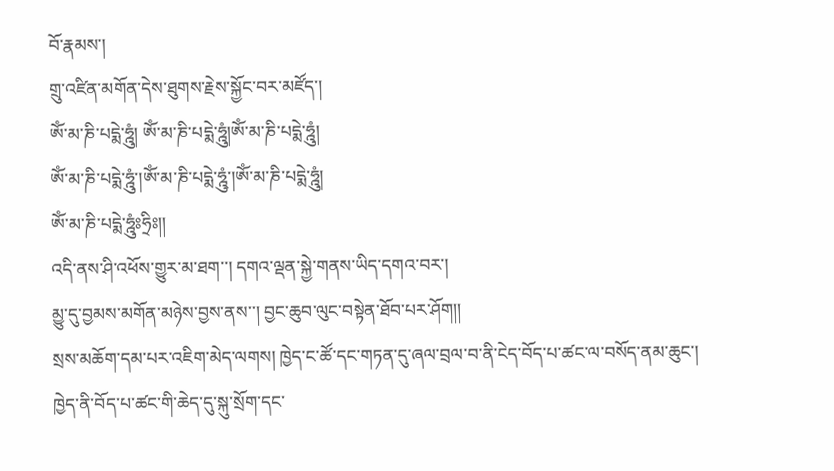བོ་རྣམས་།
གྲུ་འཛིན་མགོན་དེས་ཐུགས་རྗེས་སྐྱོང་བར་མཛོད་།
ཨོཾ་མ་ཎི་པདྨེ་ཧྰུཾ། ཨོཾ་མ་ཎི་པདྨེ་ཧྰུཾ།ཨོཾ་མ་ཎི་པདྨེ་ཧྰུཾ།
ཨོཾ་མ་ཎི་པདྨེ་ཧྰུཾ་།ཨོཾ་མ་ཎི་པདྨེ་ཧྰུཾ་།ཨོཾ་མ་ཎི་པདྨེ་ཧྰུཾ།
ཨོཾ་མ་ཎི་པདྨེ་ཧྰུཾཿཧྲིཿ།།
འདི་ནས་ཤི་འཕོས་གྱུར་མ་ཐག་་། དགའ་ལྡན་སྐྱེ་གནས་ཡིད་དགའ་བར་།
མྱུ་དུ་བྱམས་མགོན་མཉེས་བྱས་ནས་་། བྱང་ཆུབ་ལུང་བསྟེན་ཐོབ་པར་ཤོག།།
སྲས་མཆོག་དམ་པར་འཇིག་མེད་ལགས། ཁྱེད་ང་ཚོ་དང་གཏན་དུ་ཞལ་བྲལ་བ་ནི་ངེད་བོད་པ་ཚང་ལ་བསོད་ནམ་ཆུང་།
ཁྱེད་ནི་བོད་པ་ཚང་གི་ཆེད་དུ་སྐུ་སྲོག་དང་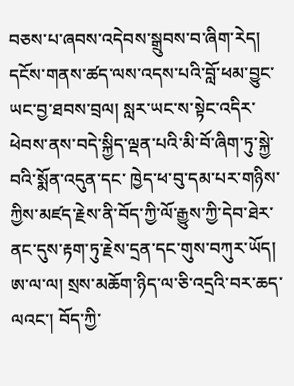བཅས་པ་ཞབས་འདེབས་སྒྲུབས་བ་ཞིག་རེད། དངོས་གནས་ཚད་ལས་འདས་པའི་བློ་ཕམ་བྱུང་ཡང་བྱ་ཐབས་བྲལ། སླར་ཡང་ས་སྟེང་འདིར་ཕེབས་ནས་བདེ་སྐྱིད་ལྡན་པའི་མི་བོ་ཞིག་ཏུ་སྐྱེ་བའི་སྨོན་འདུན་དང་ ཁྱེད་ཕ་བུ་དམ་པར་གཉིས་ཀྱིས་མཛད་རྗེས་ནི་བོད་ཀྱི་ལོ་རྒྱུས་ཀྱི་དེབ་ཐེར་ནང་དུས་རྟག་ཏུ་རྗེས་དྲན་དང་གུས་བཀུར་ཡོད།
ཨ་ལ་ལ། སྲས་མཆོག་ཉིད་ལ་ཅི་འདྲའི་བར་ཆད་ལའང་། བོད་ཀྱི་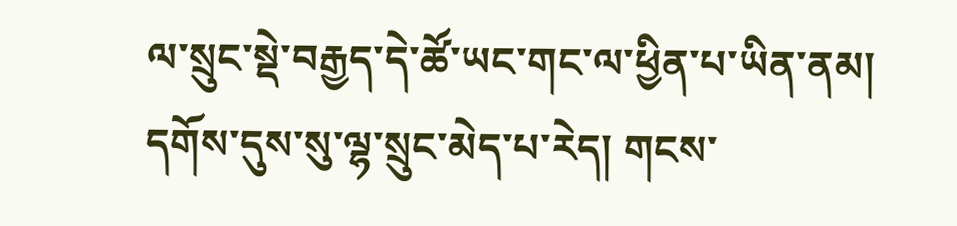ལ་སྲུང་སྡེ་བརྒྱད་དེ་ཚོ་ཡང་གང་ལ་ཕྱིན་པ་ཡིན་ནམ། དགོས་དུས་སུ་ལྷ་སྲུང་མེད་པ་རེད། གངས་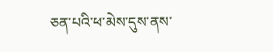ཅན་པའི་ཕ་མེས་དུས་ནས་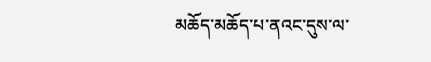མཆོད་མཆོད་པ་ནའང་དུས་ལ་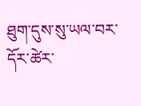ཐུག་དུས་སུ་ཡལ་བར་དོར་ཚེར་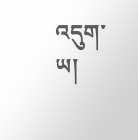འདུག་ཡ།